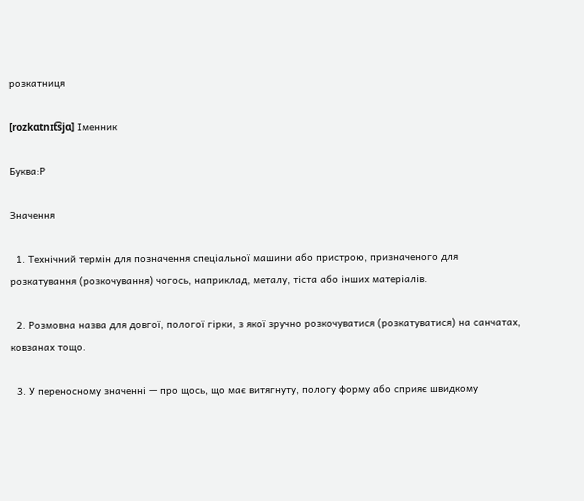розкатниця

[rozkɑtnɪt͡sjɑ] Іменник

Буква:Р

Значення

  1. Технічний термін для позначення спеціальної машини або пристрою, призначеного для розкатування (розкочування) чогось, наприклад, металу, тіста або інших матеріалів.

  2. Розмовна назва для довгої, пологої гірки, з якої зручно розкочуватися (розкатуватися) на санчатах, ковзанах тощо.

  3. У переносному значенні — про щось, що має витягнуту, пологу форму або сприяє швидкому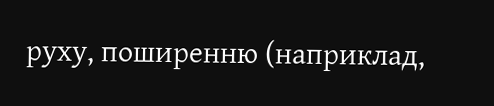руху, поширенню (наприклад,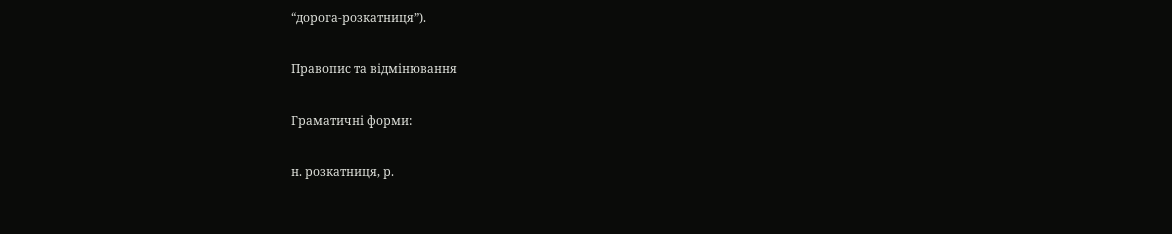“дорога-розкатниця”).

Правопис та відмінювання

Граматичні форми:

н. розкатниця, р.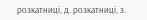розкатниці, д. розкатниці, з.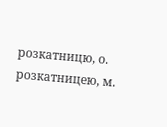розкатницю, о. розкатницею, м.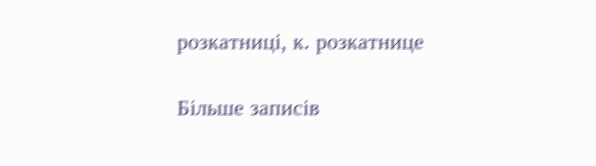розкатниці, к. розкатнице

Більше записів